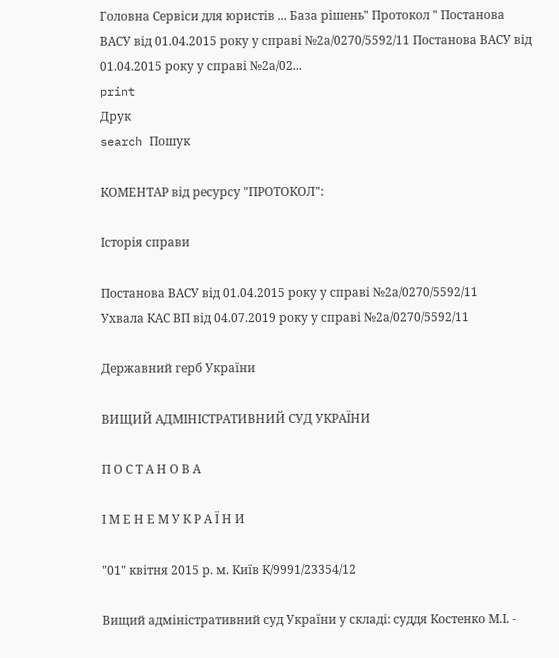Головна Сервіси для юристів ... База рішень" Протокол " Постанова ВАСУ від 01.04.2015 року у справі №2а/0270/5592/11 Постанова ВАСУ від 01.04.2015 року у справі №2а/02...
print
Друк
search Пошук

КОМЕНТАР від ресурсу "ПРОТОКОЛ":

Історія справи

Постанова ВАСУ від 01.04.2015 року у справі №2а/0270/5592/11
Ухвала КАС ВП від 04.07.2019 року у справі №2а/0270/5592/11

Державний герб України

ВИЩИЙ АДМІНІСТРАТИВНИЙ СУД УКРАЇНИ

П О С Т А Н О В А

І М Е Н Е М У К Р А Ї Н И

"01" квітня 2015 р. м. Київ К/9991/23354/12

Вищий адміністративний суд України у складі: суддя Костенко М.І. -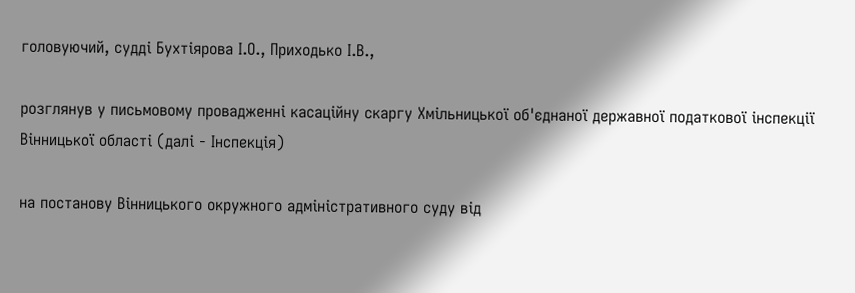головуючий, судді Бухтіярова І.О., Приходько І.В.,

розглянув у письмовому провадженні касаційну скаргу Хмільницької об'єднаної державної податкової інспекції Вінницької області (далі - Інспекція)

на постанову Вінницького окружного адміністративного суду від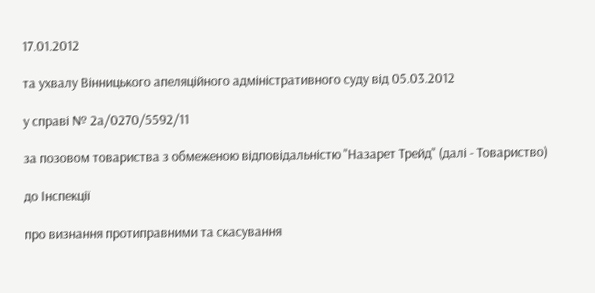17.01.2012

та ухвалу Вінницького апеляційного адміністративного суду від 05.03.2012

у справі № 2а/0270/5592/11

за позовом товариства з обмеженою відповідальністю "Назарет Трейд" (далі - Товариство)

до Інспекції

про визнання протиправними та скасування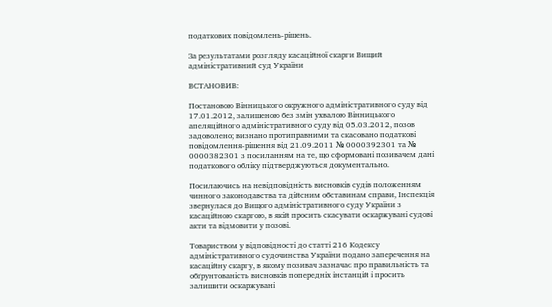податкових повідомлень-рішень.

За результатами розгляду касаційної скарги Вищий адміністративний суд України

ВСТАНОВИВ:

Постановою Вінницького окружного адміністративного суду від 17.01.2012, залишеною без змін ухвалою Вінницького апеляційного адміністративного суду від 05.03.2012, позов задоволено; визнано протиправними та скасовано податкові повідомлення-рішення від 21.09.2011 № 0000392301 та № 0000382301 з посиланням на те, що сформовані позивачем дані податкового обліку підтверджуються документально.

Посилаючись на невідповідність висновків судів положенням чинного законодавства та дійсним обставинам справи, Інспекція звернулася до Вищого адміністративного суду України з касаційною скаргою, в якій просить скасувати оскаржувані судові акти та відмовити у позові.

Товариством у відповідності до статті 216 Кодексу адміністративного судочинства України подано заперечення на касаційну скаргу, в якому позивач зазначає про правильність та обґрунтованість висновків попередніх інстанцій і просить залишити оскаржувані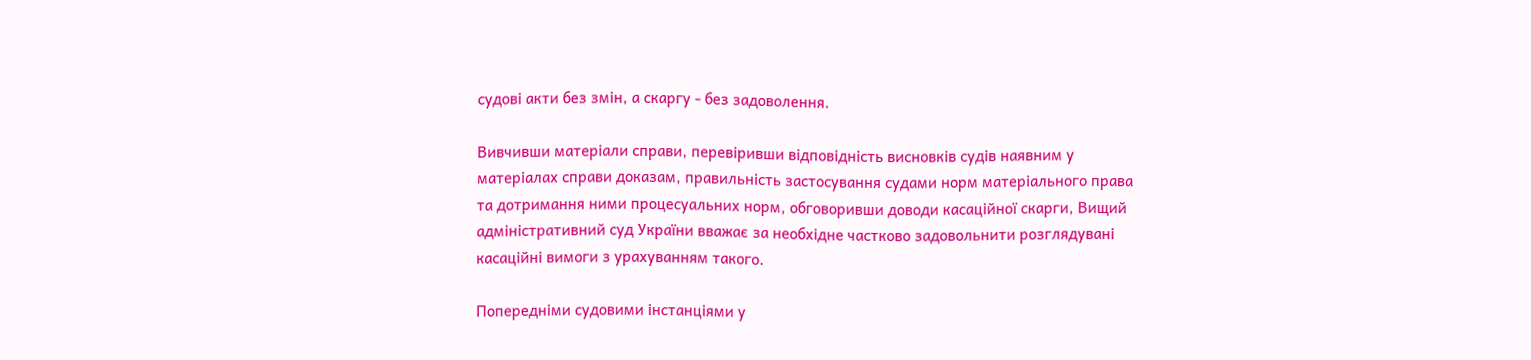судові акти без змін, а скаргу - без задоволення.

Вивчивши матеріали справи, перевіривши відповідність висновків судів наявним у матеріалах справи доказам, правильність застосування судами норм матеріального права та дотримання ними процесуальних норм, обговоривши доводи касаційної скарги, Вищий адміністративний суд України вважає за необхідне частково задовольнити розглядувані касаційні вимоги з урахуванням такого.

Попередніми судовими інстанціями у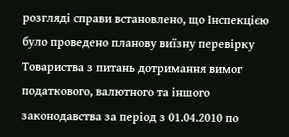розгляді справи встановлено, що Інспекцією було проведено планову виїзну перевірку Товариства з питань дотримання вимог податкового, валютного та іншого законодавства за період з 01.04.2010 по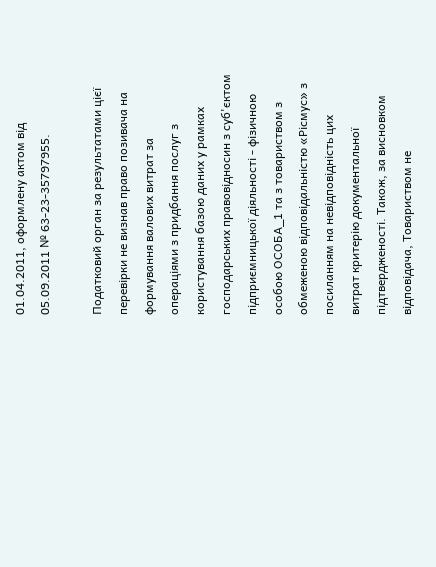01.04.2011, оформлену актом від 05.09.2011 № 63-23-35797955.

Податковий орган за результатами цієї перевірки не визнав право позивача на формування валових витрат за операціями з придбання послуг з користування базою даних у рамках господарських правовідносин з суб'єктом підприємницької діяльності - фізичною особою ОСОБА_1 та з товариством з обмеженою відповідальністю «Рісмус» з посиланням на невідповідність цих витрат критерію документальної підтвердженості. Також, за висновком відповідача, Товариством не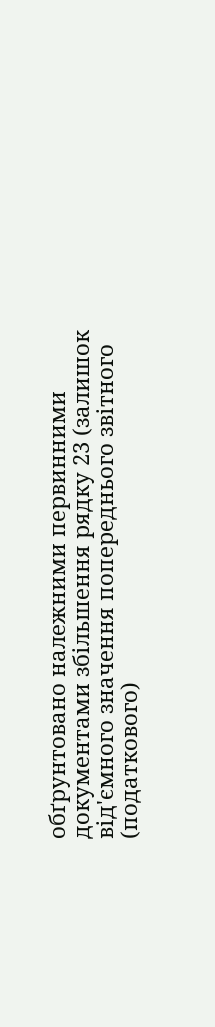обґрунтовано належними первинними документами збільшення рядку 23 (залишок від'ємного значення попереднього звітного (податкового)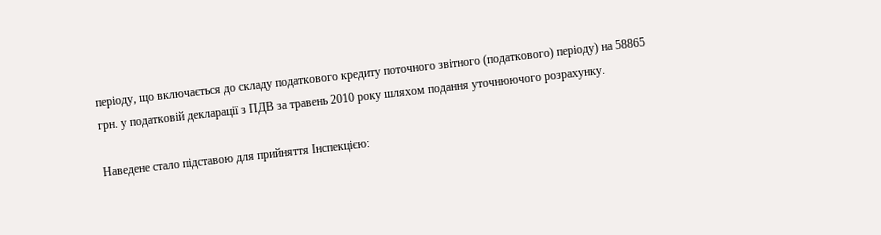періоду, що включається до складу податкового кредиту поточного звітного (податкового) періоду) на 58865 грн. у податковій декларації з ПДВ за травень 2010 року шляхом подання уточнюючого розрахунку.

Наведене стало підставою для прийняття Інспекцією: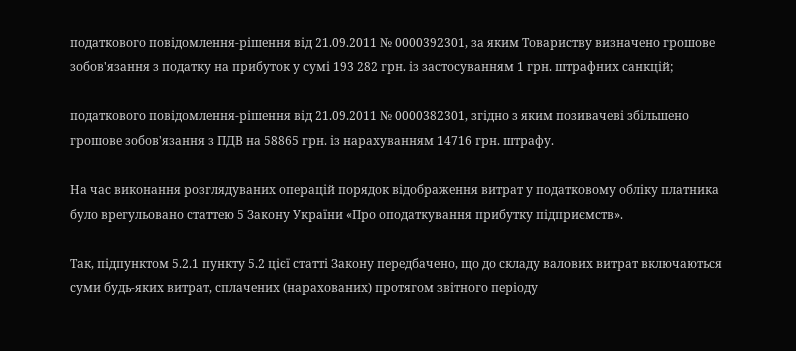податкового повідомлення-рішення від 21.09.2011 № 0000392301, за яким Товариству визначено грошове зобов'язання з податку на прибуток у сумі 193 282 грн. із застосуванням 1 грн. штрафних санкцій;

податкового повідомлення-рішення від 21.09.2011 № 0000382301, згідно з яким позивачеві збільшено грошове зобов'язання з ПДВ на 58865 грн. із нарахуванням 14716 грн. штрафу.

На час виконання розглядуваних операцій порядок відображення витрат у податковому обліку платника було врегульовано статтею 5 Закону України «Про оподаткування прибутку підприємств».

Так, підпунктом 5.2.1 пункту 5.2 цієї статті Закону передбачено, що до складу валових витрат включаються суми будь-яких витрат, сплачених (нарахованих) протягом звітного періоду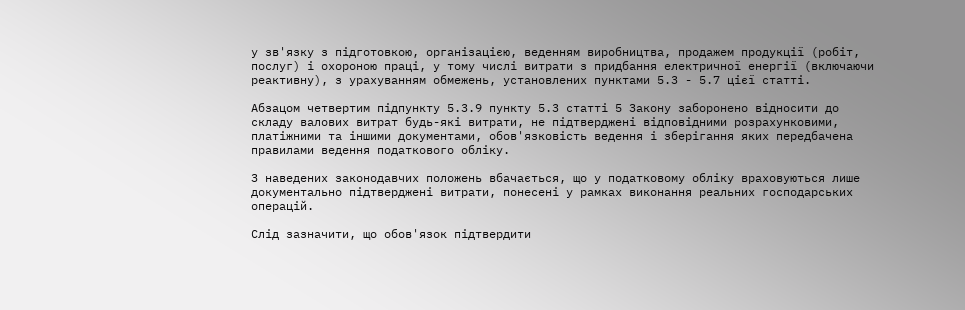у зв'язку з підготовкою, організацією, веденням виробництва, продажем продукції (робіт, послуг) і охороною праці, у тому числі витрати з придбання електричної енергії (включаючи реактивну), з урахуванням обмежень, установлених пунктами 5.3 - 5.7 цієї статті.

Абзацом четвертим підпункту 5.3.9 пункту 5.3 статті 5 Закону заборонено відносити до складу валових витрат будь-які витрати, не підтверджені відповідними розрахунковими, платіжними та іншими документами, обов'язковість ведення і зберігання яких передбачена правилами ведення податкового обліку.

З наведених законодавчих положень вбачається, що у податковому обліку враховуються лише документально підтверджені витрати, понесені у рамках виконання реальних господарських операцій.

Слід зазначити, що обов'язок підтвердити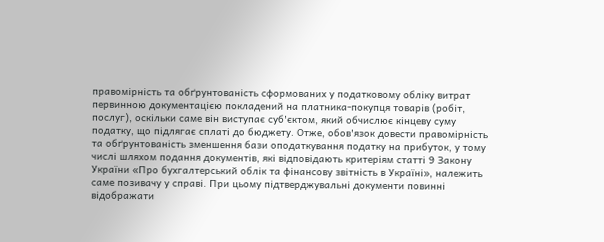правомірність та обґрунтованість сформованих у податковому обліку витрат первинною документацією покладений на платника-покупця товарів (робіт, послуг), оскільки саме він виступає суб'єктом, який обчислює кінцеву суму податку, що підлягає сплаті до бюджету. Отже, обов'язок довести правомірність та обґрунтованість зменшення бази оподаткування податку на прибуток, у тому числі шляхом подання документів, які відповідають критеріям статті 9 Закону України «Про бухгалтерський облік та фінансову звітність в Україні», належить саме позивачу у справі. При цьому підтверджувальні документи повинні відображати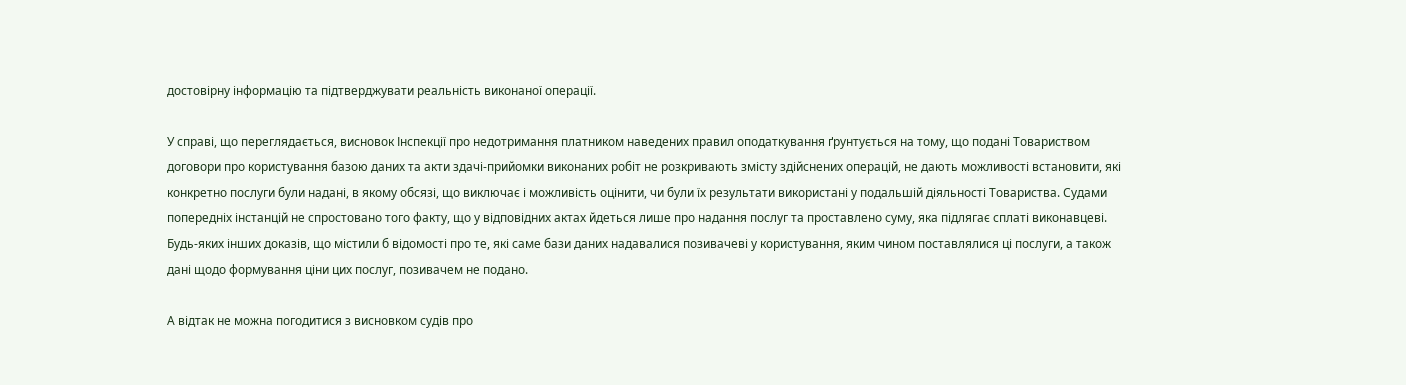достовірну інформацію та підтверджувати реальність виконаної операції.

У справі, що переглядається, висновок Інспекції про недотримання платником наведених правил оподаткування ґрунтується на тому, що подані Товариством договори про користування базою даних та акти здачі-прийомки виконаних робіт не розкривають змісту здійснених операцій, не дають можливості встановити, які конкретно послуги були надані, в якому обсязі, що виключає і можливість оцінити, чи були їх результати використані у подальшій діяльності Товариства. Судами попередніх інстанцій не спростовано того факту, що у відповідних актах йдеться лише про надання послуг та проставлено суму, яка підлягає сплаті виконавцеві. Будь-яких інших доказів, що містили б відомості про те, які саме бази даних надавалися позивачеві у користування, яким чином поставлялися ці послуги, а також дані щодо формування ціни цих послуг, позивачем не подано.

А відтак не можна погодитися з висновком судів про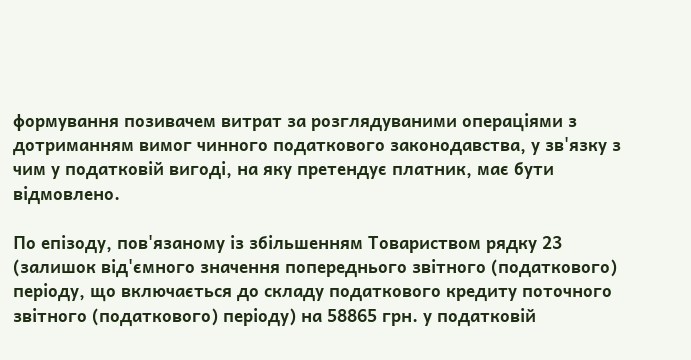формування позивачем витрат за розглядуваними операціями з дотриманням вимог чинного податкового законодавства, у зв'язку з чим у податковій вигоді, на яку претендує платник, має бути відмовлено.

По епізоду, пов'язаному із збільшенням Товариством рядку 23 (залишок від'ємного значення попереднього звітного (податкового) періоду, що включається до складу податкового кредиту поточного звітного (податкового) періоду) на 58865 грн. у податковій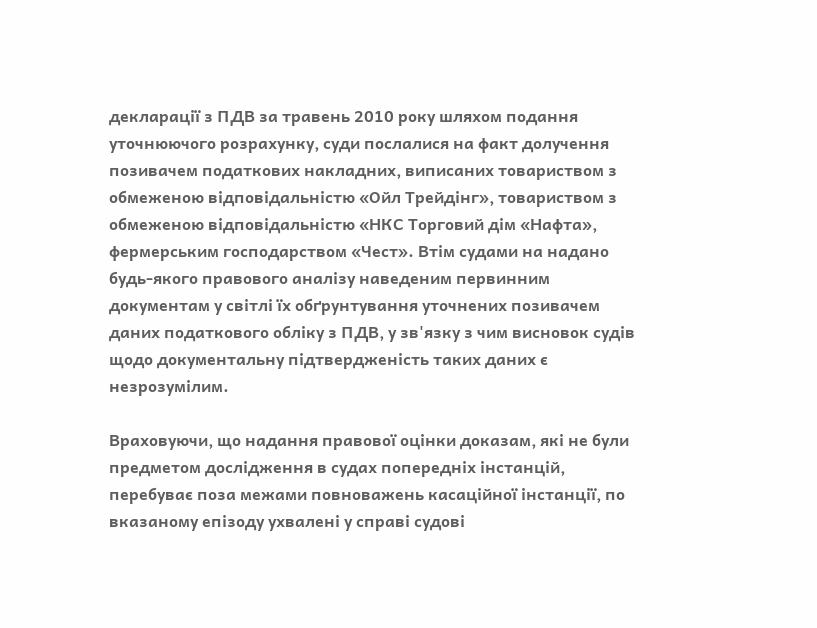декларації з ПДВ за травень 2010 року шляхом подання уточнюючого розрахунку, суди послалися на факт долучення позивачем податкових накладних, виписаних товариством з обмеженою відповідальністю «Ойл Трейдінг», товариством з обмеженою відповідальністю «НКС Торговий дім «Нафта», фермерським господарством «Чест». Втім судами на надано будь-якого правового аналізу наведеним первинним документам у світлі їх обґрунтування уточнених позивачем даних податкового обліку з ПДВ, у зв'язку з чим висновок судів щодо документальну підтвердженість таких даних є незрозумілим.

Враховуючи, що надання правової оцінки доказам, які не були предметом дослідження в судах попередніх інстанцій, перебуває поза межами повноважень касаційної інстанції, по вказаному епізоду ухвалені у справі судові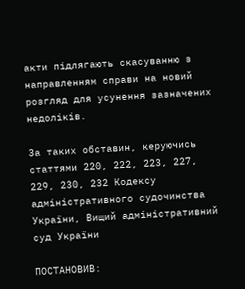акти підлягають скасуванню з направленням справи на новий розгляд для усунення зазначених недоліків.

За таких обставин, керуючись статтями 220, 222, 223, 227, 229, 230, 232 Кодексу адміністративного судочинства України, Вищий адміністративний суд України

ПОСТАНОВИВ: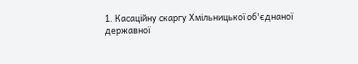1. Касаційну скаргу Хмільницької об'єднаної державної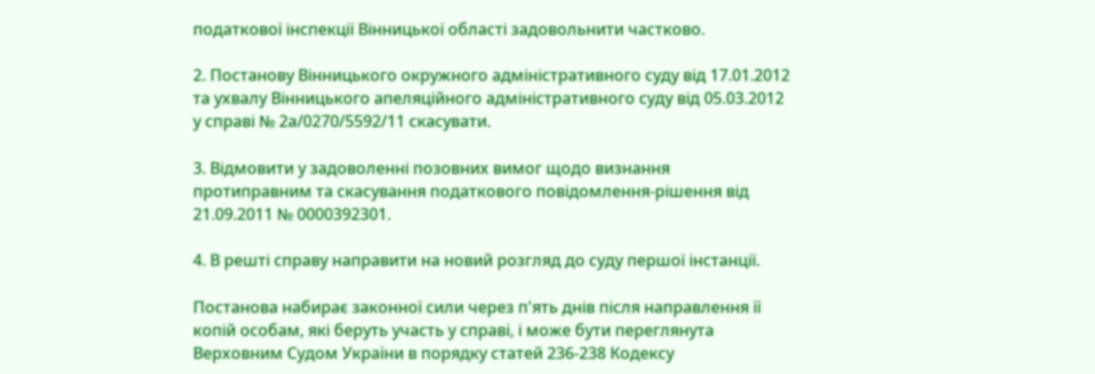податкової інспекції Вінницької області задовольнити частково.

2. Постанову Вінницького окружного адміністративного суду від 17.01.2012 та ухвалу Вінницького апеляційного адміністративного суду від 05.03.2012 у справі № 2а/0270/5592/11 скасувати.

3. Відмовити у задоволенні позовних вимог щодо визнання протиправним та скасування податкового повідомлення-рішення від 21.09.2011 № 0000392301.

4. В решті справу направити на новий розгляд до суду першої інстанції.

Постанова набирає законної сили через п'ять днів після направлення її копій особам, які беруть участь у справі, і може бути переглянута Верховним Судом України в порядку статей 236-238 Кодексу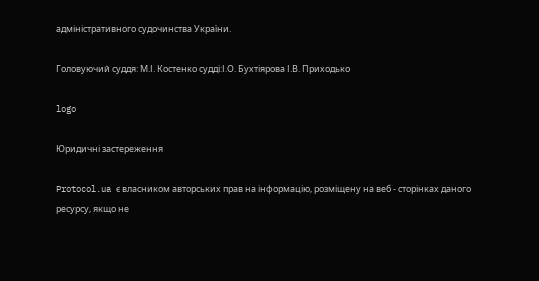адміністративного судочинства України.

Головуючий суддя: М.І. Костенко судді:І.О. Бухтіярова І.В. Приходько

logo

Юридичні застереження

Protocol.ua є власником авторських прав на інформацію, розміщену на веб - сторінках даного ресурсу, якщо не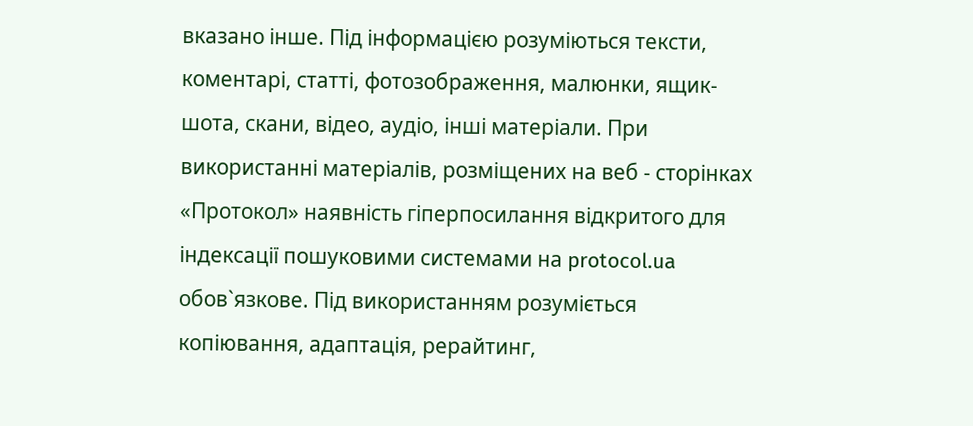вказано інше. Під інформацією розуміються тексти, коментарі, статті, фотозображення, малюнки, ящик-шота, скани, відео, аудіо, інші матеріали. При використанні матеріалів, розміщених на веб - сторінках «Протокол» наявність гіперпосилання відкритого для індексації пошуковими системами на protocol.ua обов`язкове. Під використанням розуміється копіювання, адаптація, рерайтинг,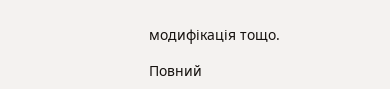модифікація тощо.

Повний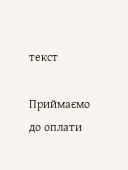текст

Приймаємо до оплати